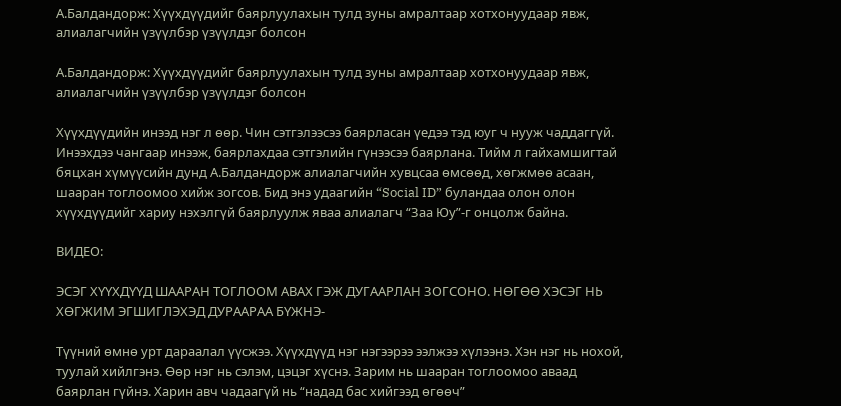А.Балдандорж: Хүүхдүүдийг баярлуулахын тулд зуны амралтаар хотхонуудаар явж, алиалагчийн үзүүлбэр үзүүлдэг болсон

А.Балдандорж: Хүүхдүүдийг баярлуулахын тулд зуны амралтаар хотхонуудаар явж, алиалагчийн үзүүлбэр үзүүлдэг болсон

Хүүхдүүдийн инээд нэг л өөр. Чин сэтгэлээсээ баярласан үедээ тэд юуг ч нууж чаддаггүй. Инээхдээ чангаар инээж, баярлахдаа сэтгэлийн гүнээсээ баярлана. Тийм л гайхамшигтай бяцхан хүмүүсийн дунд А.Балдандорж алиалагчийн хувцсаа өмсөөд, хөгжмөө асаан, шааран тоглоомоо хийж зогсов. Бид энэ удаагийн “Social ID” буландаа олон олон хүүхдүүдийг хариу нэхэлгүй баярлуулж яваа алиалагч “Заа Юу”-г онцолж байна.

ВИДЕО:

ЭСЭГ ХҮҮХДҮҮД ШААРАН ТОГЛООМ АВАХ ГЭЖ ДУГААРЛАН ЗОГСОНО. НӨГӨӨ ХЭСЭГ НЬ ХӨГЖИМ ЭГШИГЛЭХЭД ДУРААРАА БҮЖНЭ-

Түүний өмнө урт дараалал үүсжээ. Хүүхдүүд нэг нэгээрээ ээлжээ хүлээнэ. Хэн нэг нь нохой, туулай хийлгэнэ. Өөр нэг нь сэлэм, цэцэг хүснэ. Зарим нь шааран тоглоомоо аваад баярлан гүйнэ. Харин авч чадаагүй нь “надад бас хийгээд өгөөч”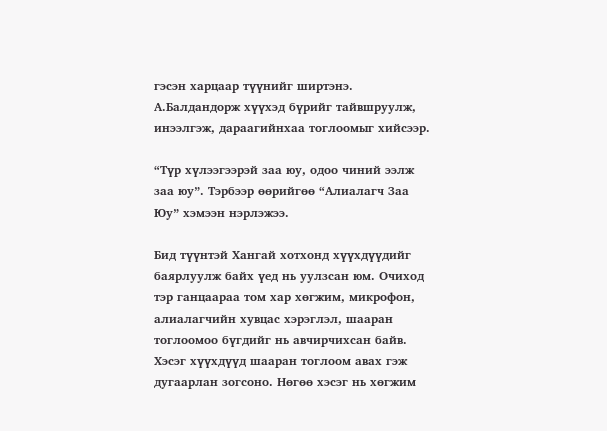гэсэн харцаар түүнийг ширтэнэ. А.Балдандорж хүүхэд бүрийг тайвшруулж, инээлгэж, дараагийнхаа тоглоомыг хийсээр.

“Түр хүлээгээрэй заа юу, одоо чиний ээлж заа юу”. Тэрбээр өөрийгөө “Алиалагч Заа Юу” хэмээн нэрлэжээ.

Бид түүнтэй Хангай хотхонд хүүхдүүдийг баярлуулж байх үед нь уулзсан юм. Очиход тэр ганцаараа том хар хөгжим, микрофон, алиалагчийн хувцас хэрэглэл, шааран тоглоомоо бүгдийг нь авчирчихсан байв. Хэсэг хүүхдүүд шааран тоглоом авах гэж дугаарлан зогсоно. Нөгөө хэсэг нь хөгжим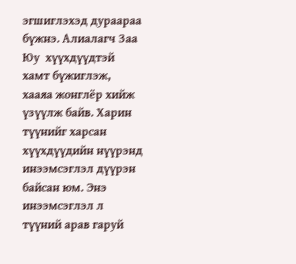эгшиглэхэд дураараа бүжнэ. Алиалагч Заа Юу  хүүхдүүдтэй хамт бүжиглэж, хааяа жонглёр хийж үзүүлж байв. Харин түүнийг харсан хүүхдүүдийн нүүрэнд инээмсэглэл дүүрэн байсан юм. Энэ инээмсэглэл л түүний арав гаруй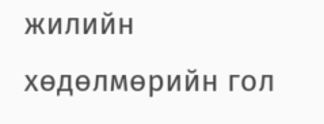жилийн хөдөлмөрийн гол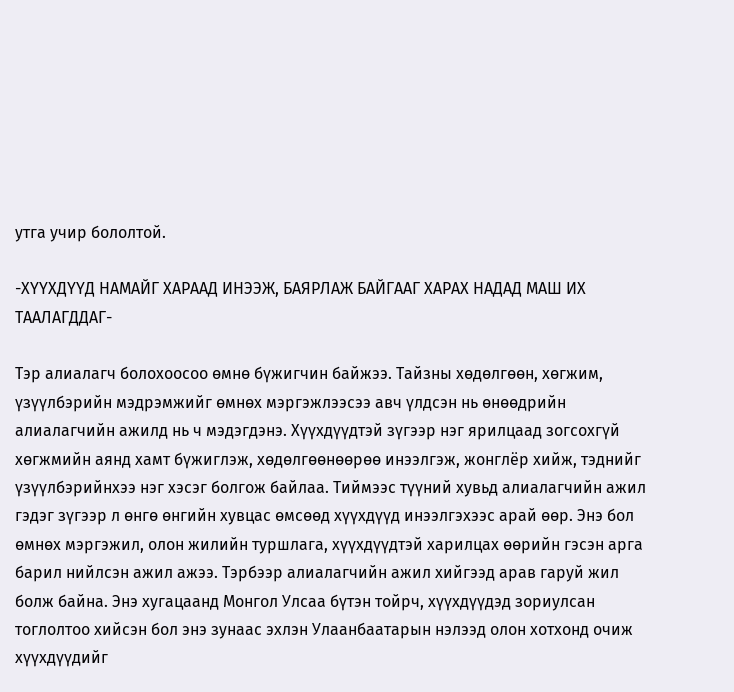утга учир бололтой.

-ХҮҮХДҮҮД НАМАЙГ ХАРААД ИНЭЭЖ, БАЯРЛАЖ БАЙГААГ ХАРАХ НАДАД МАШ ИХ ТААЛАГДДАГ-

Тэр алиалагч болохоосоо өмнө бүжигчин байжээ. Тайзны хөдөлгөөн, хөгжим, үзүүлбэрийн мэдрэмжийг өмнөх мэргэжлээсээ авч үлдсэн нь өнөөдрийн алиалагчийн ажилд нь ч мэдэгдэнэ. Хүүхдүүдтэй зүгээр нэг ярилцаад зогсохгүй хөгжмийн аянд хамт бүжиглэж, хөдөлгөөнөөрөө инээлгэж, жонглёр хийж, тэднийг үзүүлбэрийнхээ нэг хэсэг болгож байлаа. Тиймээс түүний хувьд алиалагчийн ажил гэдэг зүгээр л өнгө өнгийн хувцас өмсөөд хүүхдүүд инээлгэхээс арай өөр. Энэ бол өмнөх мэргэжил, олон жилийн туршлага, хүүхдүүдтэй харилцах өөрийн гэсэн арга барил нийлсэн ажил ажээ. Тэрбээр алиалагчийн ажил хийгээд арав гаруй жил болж байна. Энэ хугацаанд Монгол Улсаа бүтэн тойрч, хүүхдүүдэд зориулсан тоглолтоо хийсэн бол энэ зунаас эхлэн Улаанбаатарын нэлээд олон хотхонд очиж хүүхдүүдийг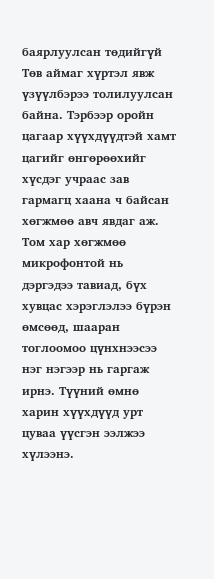баярлуулсан төдийгүй Төв аймаг хүртэл явж үзүүлбэрээ толилуулсан байна. Тэрбээр оройн цагаар хүүхдүүдтэй хамт цагийг өнгөрөөхийг хүсдэг учраас зав гармагц хаана ч байсан хөгжмөө авч явдаг аж. Том хар хөгжмөө микрофонтой нь дэргэдээ тавиад, бүх хувцас хэрэглэлээ бүрэн өмсөөд, шааран тоглоомоо цүнхнээсээ нэг нэгээр нь гаргаж ирнэ. Түүний өмнө харин хүүхдүүд урт цуваа үүсгэн ээлжээ хүлээнэ.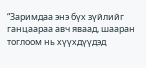“Заримдаа энэ бүх зүйлийг ганцаараа авч яваад, шааран тоглоом нь хүүхдүүдэд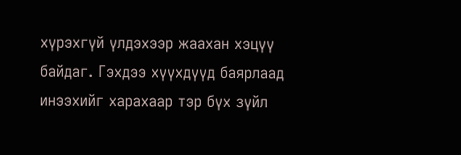хүрэхгүй үлдэхээр жаахан хэцүү байдаг. Гэхдээ хүүхдүүд баярлаад инээхийг харахаар тэр бүх зүйл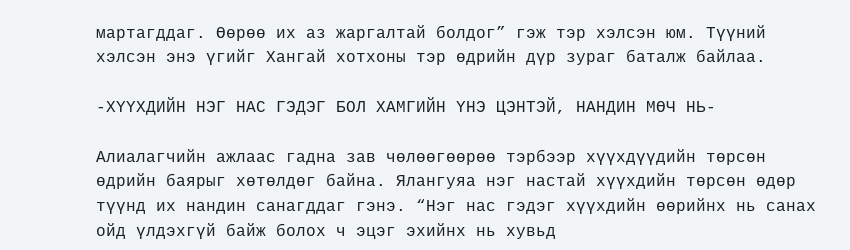мартагддаг. Өөрөө их аз жаргалтай болдог” гэж тэр хэлсэн юм. Түүний хэлсэн энэ үгийг Хангай хотхоны тэр өдрийн дүр зураг баталж байлаа.

-ХҮҮХДИЙН НЭГ НАС ГЭДЭГ БОЛ ХАМГИЙН ҮНЭ ЦЭНТЭЙ, НАНДИН МӨЧ НЬ-

Алиалагчийн ажлаас гадна зав чөлөөгөөрөө тэрбээр хүүхдүүдийн төрсөн өдрийн баярыг хөтөлдөг байна. Ялангуяа нэг настай хүүхдийн төрсөн өдөр түүнд их нандин санагддаг гэнэ. “Нэг нас гэдэг хүүхдийн өөрийнх нь санах ойд үлдэхгүй байж болох ч эцэг эхийнх нь хувьд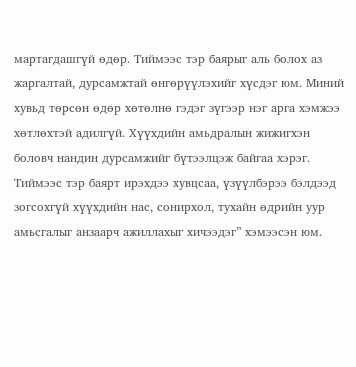мартагдашгүй өдөр. Тиймээс тэр баярыг аль болох аз жаргалтай, дурсамжтай өнгөрүүлэхийг хүсдэг юм. Миний хувьд төрсөн өдөр хөтөлнө гэдэг зүгээр нэг арга хэмжээ хөтлөхтэй адилгүй. Хүүхдийн амьдралын жижигхэн боловч нандин дурсамжийг бүтээлцэж байгаа хэрэг. Тиймээс тэр баярт ирэхдээ хувцсаа, үзүүлбэрээ бэлдээд зогсохгүй хүүхдийн нас, сонирхол, тухайн өдрийн уур амьсгалыг анзаарч ажиллахыг хичээдэг” хэмээсэн юм.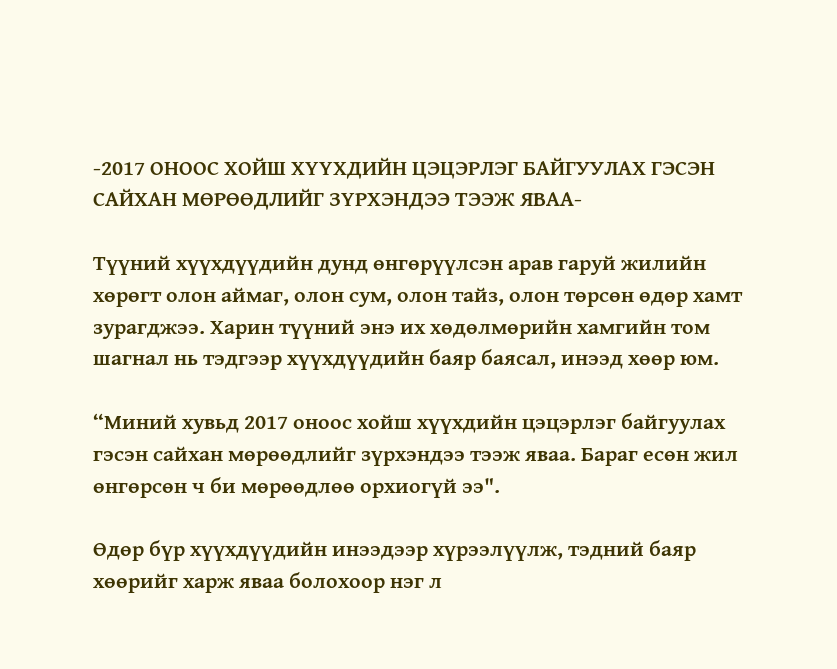-2017 ОНООС ХОЙШ ХҮҮХДИЙН ЦЭЦЭРЛЭГ БАЙГУУЛАХ ГЭСЭН САЙХАН МӨРӨӨДЛИЙГ ЗҮРХЭНДЭЭ ТЭЭЖ ЯВАА-

Түүний хүүхдүүдийн дунд өнгөрүүлсэн арав гаруй жилийн хөрөгт олон аймаг, олон сум, олон тайз, олон төрсөн өдөр хамт зурагджээ. Харин түүний энэ их хөдөлмөрийн хамгийн том шагнал нь тэдгээр хүүхдүүдийн баяр баясал, инээд хөөр юм.

“Миний хувьд 2017 оноос хойш хүүхдийн цэцэрлэг байгуулах гэсэн сайхан мөрөөдлийг зүрхэндээ тээж яваа. Бараг есөн жил өнгөрсөн ч би мөрөөдлөө орхиогүй ээ".

Өдөр бүр хүүхдүүдийн инээдээр хүрээлүүлж, тэдний баяр хөөрийг харж яваа болохоор нэг л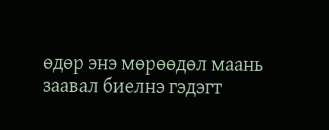өдөр энэ мөрөөдөл маань заавал биелнэ гэдэгт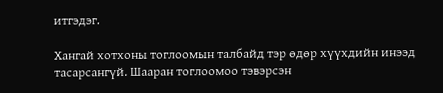итгэдэг.

Хангай хотхоны тоглоомын талбайд тэр өдөр хүүхдийн инээд тасарсангүй. Шааран тоглоомоо тэвэрсэн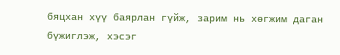бяцхан хүү баярлан гүйж, зарим нь хөгжим даган бүжиглэж, хэсэг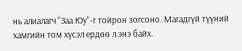нь алиалагч “Заа Юу”-г тойрон зогсоно. Магадгүй түүний хамгийн том хүсэл ердөө л энэ байх.